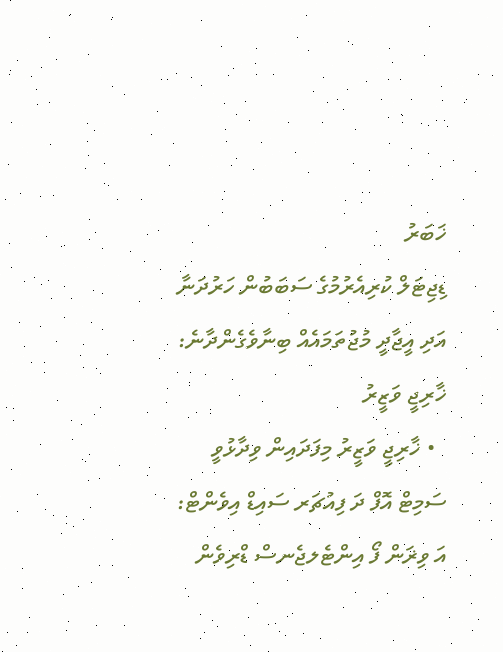ޚަބަރު
ޑިޖިޓަލް ކުރިއެރުމުގެ ސަބަބުން ހަރުދަނާ އަދި އީޖާދީ މުޖުތަމައެއް ބިނާވެގެންދާނެ: ޚާރިޖީ ވަޒީރު
  • ޚާރިޖީ ވަޒީރު މިފަދައިން ވިދާޅުވީ ސަމިޓް އޮފް ދަ ފިއުޗަރ ސައިޑް އިވެންޓް: އަ ވިޜަން ފޯ އިންޓެލޖެނސް ޑްރިވެން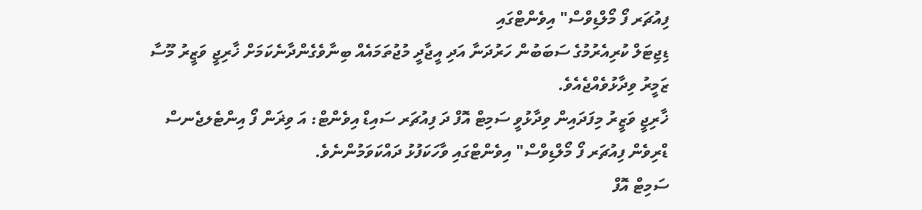ފިއުޗަރ ފޯ މޯލްޑިވްސް" އިވެންޓްގައި
ޑިޖިޓަލް ކުރިއެރުމުގެ ސަބަބުން ހަރުދަނާ އަދި އީޖާދީ މުޖުތަމައެއް ބިނާވެގެންދާނެކަމަށް ޚާރިޖީ ވަޒީރު މޫސާ ޒަމީރު ވިދާޅުވެއްޖެއެވެ.
ޚާރިޖީ ވަޒީރު މިފަދައިން ވިދާޅުވީ ސަމިޓް އޮފް ދަ ފިއުޗަރ ސައިޑް އިވެންޓް: އަ ވިޜަން ފޯ އިންޓެލޖެނސް ޑްރިވެން ފިއުޗަރ ފޯ މޯލްޑިވްސް" އިވެންޓްގައި ވާހަކަފުޅު ދައްކަވަމުންނެވެ.
ސަމިޓް އޮފް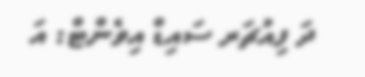ދަ ފިއުޗަރ ސައިޑް އިވެންޓް: އަ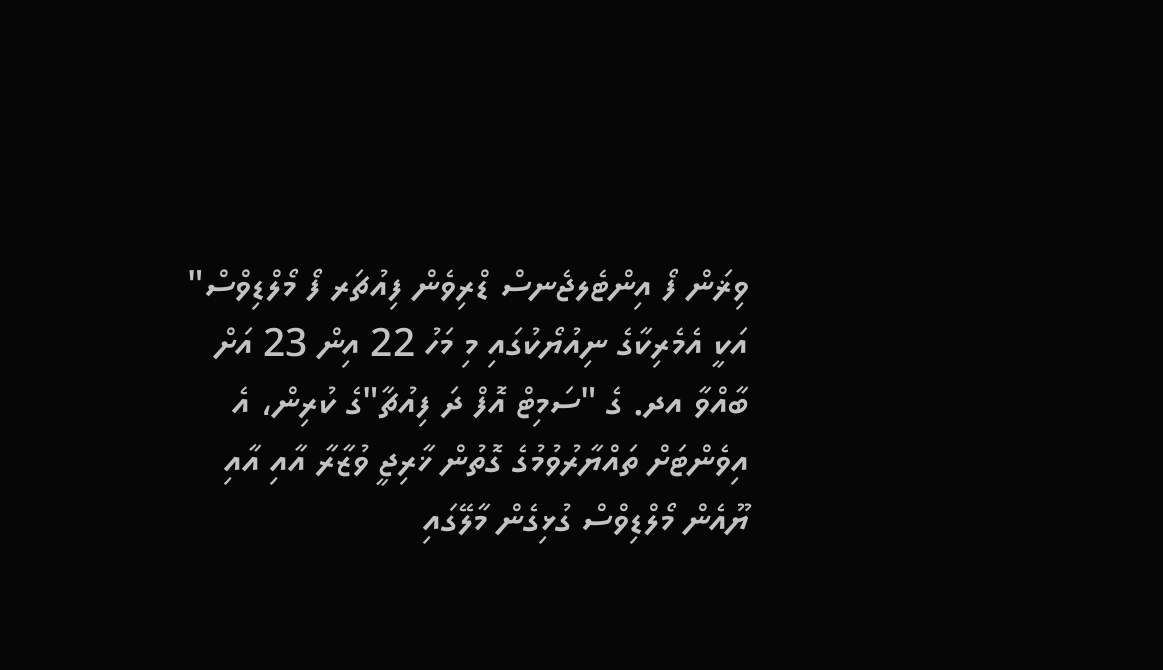ވިޜަން ފޯ އިންޓެލޖެނސް ޑްރިވެން ފިއުޗަރ ފޯ މޯލްޑިވްސް" އަކީ އެމެރިކާގެ ނިއުޔޯކުގައި މި މަހު 22 އިން 23 އަށް ބާއްވާ އދ. ގެ "ސަމިޓް އޮފް ދަ ފިއުޗާ"ގެ ކުރިން، އެ އިވެންޓަށް ތައްޔާރުވުމުގެ ގޮތުން ޚާރިޖީ ވުޒާރާ އާއި އާއި ޔޫއެން މޯލްޑިވްސް ގުޅިގެން މާލޭގައި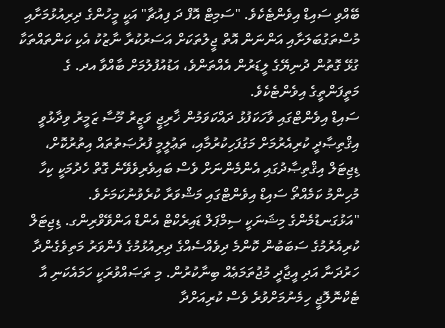ބޭއްވި ސައިޑް އިވެންޓެކެވެ. "ސަމިޓް އޮފް ދަ ފިއުޗާ" އަކީ މީހުންގެ ދިރިއުޅުމަށާއި މުސްތަގުބަލަށާއި އަންނަން އޮތް ޖީލުތަކަށް އަސަރުކުރާ ނާޒުކު އެކި ކަންތައްތަކާ ގުޅޭ ގޮތުން ދުނިޔޭގެ ލީޑަރުން އެއްތަންވެ، އަޑުއުފުލުމަށް ބާއްވާ އދ. ގެ މަތީފަންތީގެ އިވެންޓެކެވެ.
ސައިޑް އިވެންޓްގައި ވާހަކަފުޅު ދައްކަވަމުން ޚާރިޖީ ވަޒީރު މޫސާ ޒަމީރު ވިދާޅުވީ އިޤްތިޞާދީ ކުރިއެރުމަށް މަގުފަހިކުރުމާއި، ތަޢުލީމީ ފުރުޞަތުތައް އިތުރުކޮށް، ޑިޖިޓަލް އިޤްތިޞާދުގައި އެންމެންނަށް ވެސް ބައިވެރިވެވޭނެ ގޮތް ހެދުމަކީ ކިހާ މުހިންމު ކަމެއްތޯ ސައިޑް އިވެންޓްގައި މަޝްވަރާ ކުރެވުނުކަމަށެވެ.
"އަޅުގަނޑުމެންގެ މިޝަނަކީ ސިމްޕަލް ޑައިރެކްޓް އެންޑް އަންވޭވްރިންގ. ޑިޖިޓަލް ކުރިއެރުމުގެ ސަބަބުން ކޮންމެ ދިވެއްސެއްގެ ދިރިއުޅުމުގެ ފެންވަރު މަތިވެގެންދާ ހަރުދަނާ އަދި އީޖާދީ މުޖުތަމަޢެއް ބިނާކުރުން. މި ތަޞައްވުރަކީ ހަމައެކަނި އާ ޓެކްނޮލޮޖީ ހިމެނުމަށްވުރެ ވެސް ކުރިއަށްދާ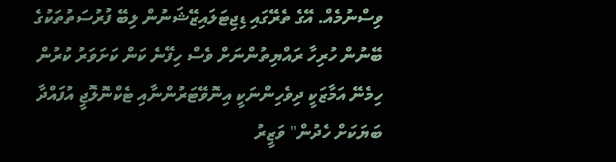ވިސްނުމެއް. އޭގެ ތެރޭގައި ޑިޖިޓަލައިޒޭޝަނުން ލިބޭ ފުރުސަތުތަކުގެ ބޭނުން ހުރިހާ ރައްޔިތުންނަށް ވެސް ހިފޭނެ ކަން ކަށަވަރު ކުރުން ހިމެނޭ އަމާޒަކީ ދިވެހިންނަކީ އިނޮވޭޓަރުންނާއި ޓެކްނޮލޮޖީ އުފައްދާ ބަޔަކަށް ހެދުން" ވަޒީރު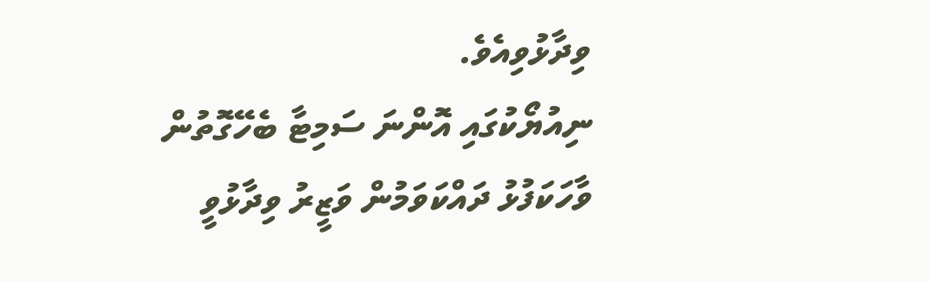ވިދާޅުވިއެވެ.
ނިއުޔޯކުގައި އޮންނަ ސަމިޓާ ބެހޭގޮތުން ވާހަކަފުޅު ދައްކަވަމުން ވަޒީރު ވިދާޅުވީ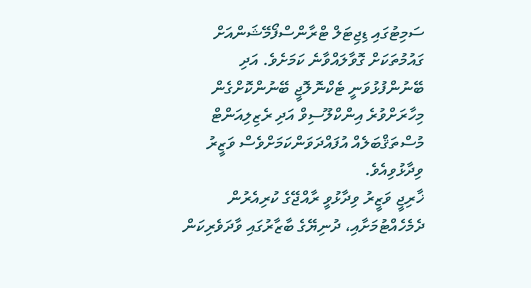ސަމިޓުގައި ޑިޖިޓަލް ޓްރާންސްފޯމޭޝަންއަށް ގައުމުތަކަށް ގޮވާލައްވާނެ ކަމަށެވެ. އަދި ބޭނުންފުޅުވަނީ ޓެކްނޮލޮޖީ ބޭނުންކޮށްގެން މިހާރަށްވުރެ އިންކްލޫސިވް އަދި ރެޒިލިއަންޓް މުސްތަޤްބަލެއް އުފައްދަވަންކަމަށްވެސް ވަޒީރު ވިދާޅުވިއެވެ.
ޚާރިޖީ ވަޒީރު ވިދާޅުވީ ރާއްޖޭގެ ކުރިއެރުން ދެމެހެއްޓުމަށާއި، ދުނިޔޭގެ ބާޒާރުގައި ވާދަވެރިކަން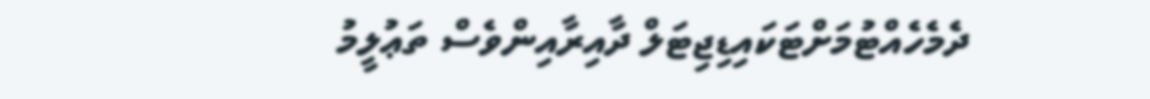ދެމެހެއްޓުމަށްޓަކައިޑިޖިޓަލް ދާއިރާއިންވެސް ތަޢުލީމު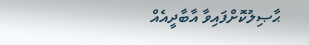ޙާޞިލުކޮށްފައިވާ އާބާދީއެއް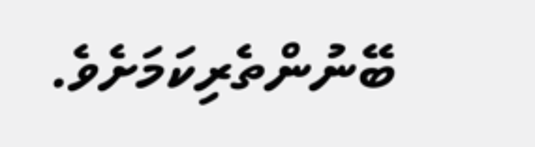ބޭނުންތެރިކަމަށެވެ.